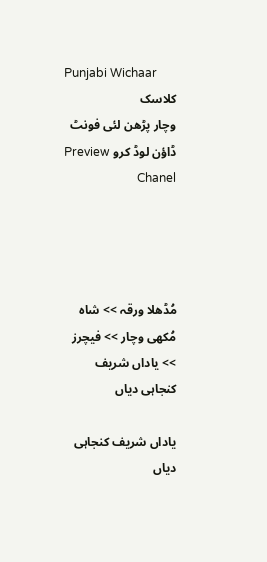Punjabi Wichaar
کلاسک
وچار پڑھن لئی فونٹ ڈاؤن لوڈ کرو Preview Chanel




مُڈھلا ورقہ >> شاہ مُکھی وچار >> فیچرز >> یاداں شریف کنجاہی دیاں

یاداں شریف کنجاہی دیاں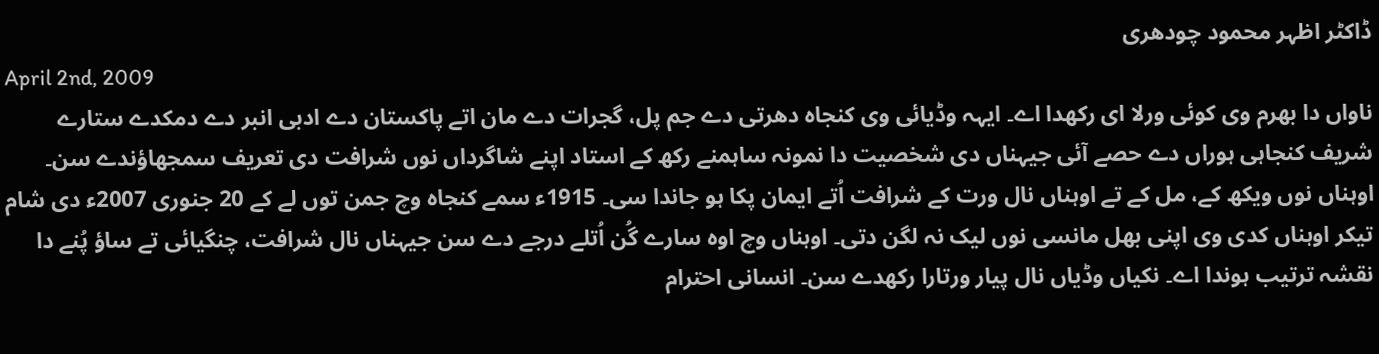ڈاکٹر اظہر محمود چودھری
April 2nd, 2009
ناواں دا بھرم وی کوئی ورلا ای رکھدا اے۔ ایہہ وڈیائی وی کنجاہ دھرتی دے جم پل، گجرات دے مان اتے پاکستان دے ادبی انبر دے دمکدے ستارے شریف کنجاہی ہوراں دے حصے آئی جیہناں دی شخصیت دا نمونہ ساہمنے رکھ کے استاد اپنے شاگرداں نوں شرافت دی تعریف سمجھاؤندے سن۔ اوہناں نوں ویکھ کے، مل کے تے اوہناں نال ورت کے شرافت اُتے ایمان پکا ہو جاندا سی۔ 1915ء سمے کنجاہ وچ جمن توں لے کے 20 جنوری 2007ء دی شام تیکر اوہناں کدی وی اپنی بھل مانسی نوں لیک نہ لگن دتی۔ اوہناں وچ اوہ سارے گُن اُتلے درجے دے سن جیہناں نال شرافت، چنگیائی تے ساؤ پُنے دا نقشہ ترتیب ہوندا اے۔ نکیاں وڈیاں نال پیار ورتارا رکھدے سن۔ انسانی احترام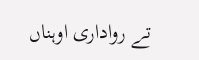تے رواداری اوہناں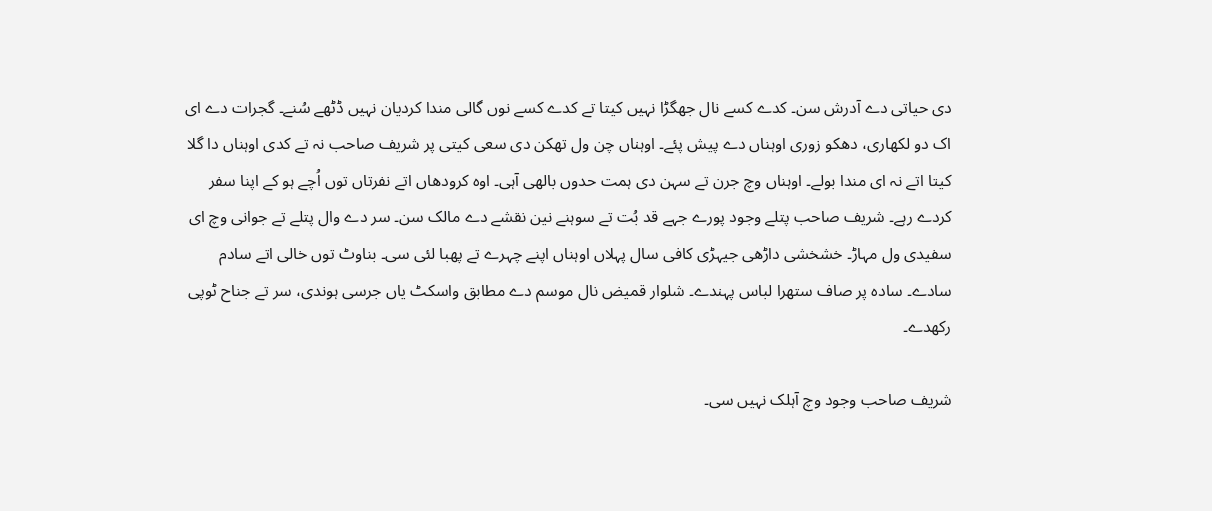دی حیاتی دے آدرش سن۔ کدے کسے نال جھگڑا نہیں کیتا تے کدے کسے نوں گالی مندا کردیان نہیں ڈٹھے سُنے۔ گجرات دے ای اک دو لکھاری، دھکو زوری اوہناں دے پیش پئے۔ اوہناں چن ول تھکن دی سعی کیتی پر شریف صاحب نہ تے کدی اوہناں دا گلا کیتا اتے نہ ای مندا بولے۔ اوہناں وچ جرن تے سہن دی ہمت حدوں بالھی آہی۔ اوہ کرودھاں اتے نفرتاں توں اُچے ہو کے اپنا سفر کردے رہے۔ شریف صاحب پتلے وجود پورے جہے قد بُت تے سوہنے نین نقشے دے مالک سن۔ سر دے وال پتلے تے جوانی وچ ای سفیدی ول مہاڑ۔ خشخشی داڑھی جیہڑی کافی سال پہلاں اوہناں اپنے چہرے تے پھبا لئی سی۔ بناوٹ توں خالی اتے سادم سادے۔ سادہ پر صاف ستھرا لباس پہندے۔ شلوار قمیض نال موسم دے مطابق واسکٹ یاں جرسی ہوندی، سر تے جناح ٹوپی رکھدے۔

شریف صاحب وجود وچ آہلک نہیں سی۔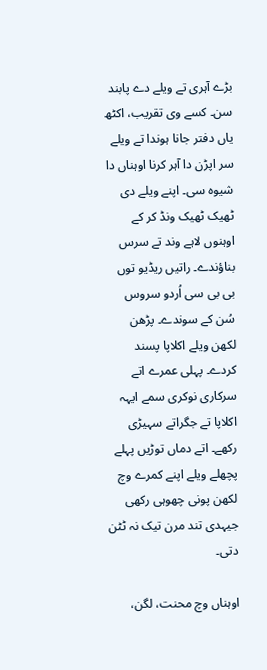بڑے آہری تے ویلے دے پابند سن۔ کسے وی تقریب، اکٹھ یاں دفتر جانا ہوندا تے ویلے سر اپڑن دا آہر کرنا اوہناں دا شیوہ سی۔ اپنے ویلے دی ٹھیک ٹھیک ونڈ کر کے اوہنوں لاہے وند تے سرس بناؤندے۔ راتیں ریڈیو توں بی بی سی اُردو سروس سُن کے سوندے۔ پڑھن لکھن ویلے اکلاپا پسند کردے۔ پہلی عمرے اتے سرکاری نوکری سمے ایہہ اکلاپا تے جگراتے سہیڑی رکھے۔ اتے دماں توڑیں پہلے پچھلے ویلے اپنے کمرے وچ لکھن پونی چھوہی رکھی جیہدی تند مرن تیک نہ ٹٹن دتی۔

اوہناں وچ محنت، لگن،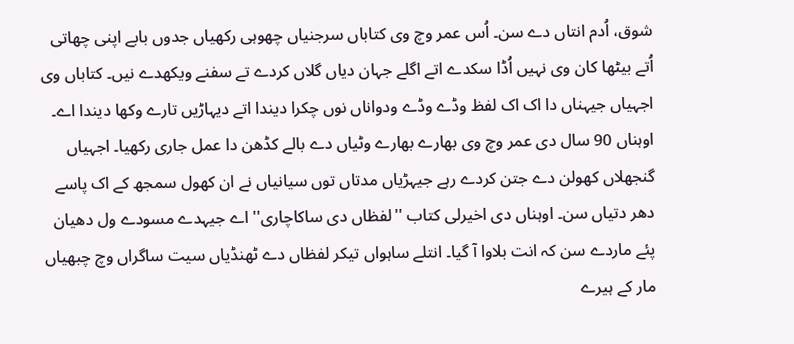شوق، اُدم انتاں دے سن۔ اُس عمر وچ وی کتاباں سرجنیاں چھوہی رکھیاں جدوں بابے اپنی چھاتی اُتے بیٹھا کان وی نہیں اُڈا سکدے اتے اگلے جہان دیاں گلاں کردے تے سفنے ویکھدے نیں۔ کتاباں وی اجہیاں جیہناں دا اک اک لفظ وڈے وڈے ودواناں نوں چکرا دیندا اتے دیہاڑیں تارے وکھا دیندا اے۔ اوہناں 90 سال دی عمر وچ وی بھارے بھارے وٹیاں دے بالے کڈھن دا عمل جاری رکھیا۔ اجہیاں گنجھلاں کھولن دے جتن کردے رہے جیہڑیاں مدتاں توں سیانیاں نے ان کھول سمجھ کے اک پاسے دھر دتیاں سن۔ اوہناں دی اخیرلی کتاب ''لفظاں دی ساکاچاری'' اے جیہدے مسودے ول دھیان پئے ماردے سن کہ انت بلاوا آ گیا۔ انتلے ساہواں تیکر لفظاں دے ٹھنڈیاں سیت ساگراں وچ چبھیاں مار کے ہیرے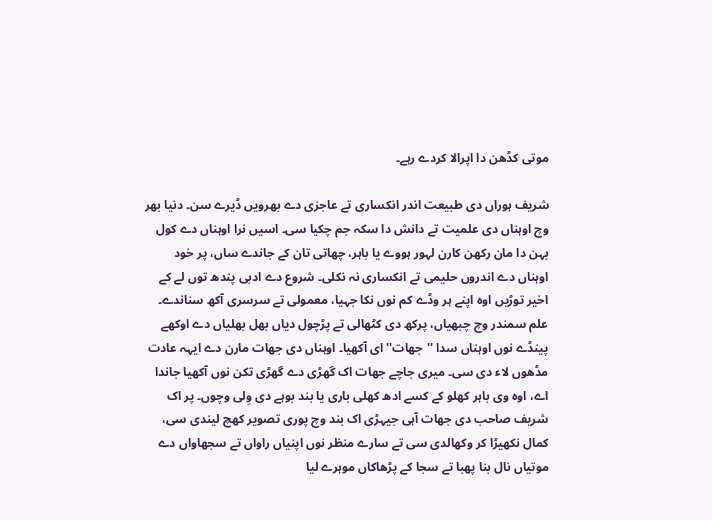موتی کڈھن دا اپرالا کردے رہے۔

شریف ہوراں دی طبیعت اندر انکساری تے عاجزی دے بھرویں ڈیرے سن۔ دنیا بھر وچ اوہناں دی علمیت تے دانش دا سکہ جم چکیا سی۔ اسیں نرا اوہناں دے کول بہن دا مان رکھن کارن لہور ہووے یا باہر، چھاتی تان کے جاندے ساں، پر خود اوہناں دے اندروں حلیمی تے انکساری نہ نکلی۔ شروع دے ادبی پندھ توں لے کے اخیر توڑیں اوہ اپنے ہر وڈے کم نوں نکا جہیا، معمولی تے سرسری آکھ سناندے۔ علم سمندر وچ چبھیاں، پرکھ دی کٹھالی تے پڑچول دیاں بھل بھلیاں دے اوکھے پینڈے نوں اوہناں سدا ''جھات'' ای آکھیا۔ اوہناں دی جھات مارن دے ایہہ عادت مڈھوں لاء دی سی۔ میری جاچے جھات اک گھڑی دے گھڑی تکن نوں آکھیا جاندا اے، اوہ وی باہر کھلو کے کسے ادھ کھلی باری یا بند بوہے دی وِلی وچوں۔ پر اک شریف صاحب دی جھات آہی جیہڑی اک بند وچ پوری تصویر کھچ لیندی سی، کمال نکھیڑا کر وکھالدی سی تے سارے منظر نوں اپنیاں راواں تے سجھاواں دے موتیاں نال بنا پھبا تے سجا کے پڑھاکاں موہرے لیا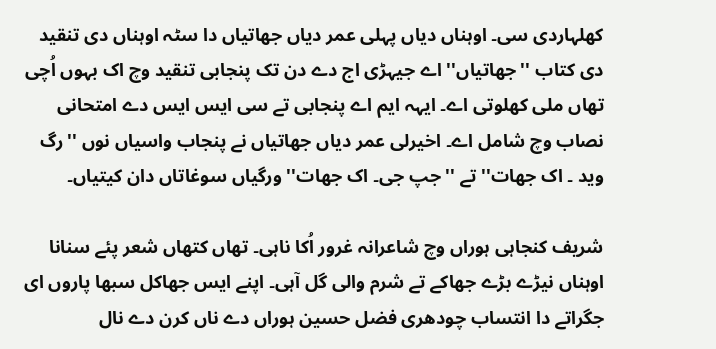کھلہاردی سی۔ اوہناں دیاں پہلی عمر دیاں جھاتیاں دا سٹہ اوہناں دی تنقید دی کتاب ''جھاتیاں'' اے جیہڑی اج دے دن تک پنجابی تنقید وچ اک بہوں اُچی تھاں ملی کھلوتی اے۔ ایہہ ایم اے پنجابی تے سی ایس ایس دے امتحانی نصاب وچ شامل اے۔ اخیرلی عمر دیاں جھاتیاں نے پنجاب واسیاں نوں ''رگ وید ۔ اک جھات'' تے ''جپ جی۔ اک جھات'' ورگیاں سوغاتاں دان کیتیاں۔

شریف کنجاہی ہوراں وچ شاعرانہ غرور اُکا ناہی۔ تھاں کتھاں شعر پئے سنانا اوہناں نیڑے بڑے جھاکے تے شرم والی گل آہی۔ اپنے ایس جھاکل سبھا پاروں ای جگراتے دا انتساب چودھری فضل حسین ہوراں دے ناں کرن دے نال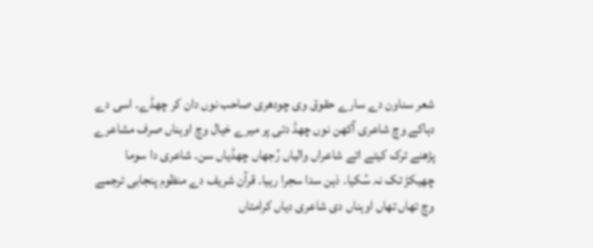شعر سناون دے سارے حقوق وی چودھری صاحب نوں دان کر چھڈے۔ اسی دے دہاکے وچ شاعری آکھن نوں چھڈ دتی پر میرے خیال وچ اوہناں صرف مشاعرے پڑھنے ترک کیتے اتے شاعراں والیاں رُجھاں چھڈیاں سن۔ شاعری دا سوما چھیکڑ تک نہ سُکیا۔ ذہن سدا سجرا رہیا۔ قرآن شریف دے منظوم پنجابی ترجمے وچ تھاں تھاں اوہناں دی شاعری دیاں کرامتاں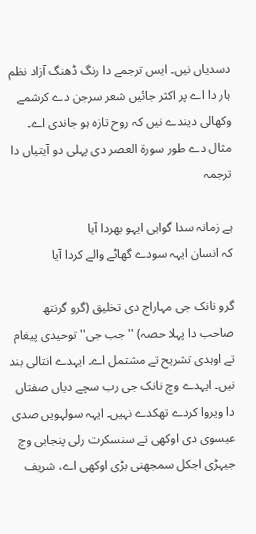دسدیاں نیں۔ ایس ترجمے دا رنگ ڈھنگ آزاد نظم ہار دا اے پر اکثر جائیں شعر سرجن دے کرشمے وکھالی دیندے نیں کہ روح تازہ ہو جاندی اے۔ مثال دے طور سورۃ العصر دی پہلی دو آیتیاں دا ترجمہ

ہے زمانہ سدا گواہی ایہو بھردا آیا
کہ انسان ایہہ سودے گھاٹے والے کردا آیا

گرو نانک جی مہاراج دی تخلیق (گرو گرنتھ صاحب دا پہلا حصہ) ''جب جی'' توحیدی پیغام تے اوہدی تشریح تے مشتمل اے۔ ایہدے انتالی بند نیں۔ ایہدے وچ نانک جی رب سچے دیاں صفتاں دا ویروا کردے تھکدے نہیں۔ ایہہ سولہویں صدی عیسوی دی اوکھی تے سنسکرت رلی پنجابی وچ جیہڑی اجکل سمجھنی بڑی اوکھی اے، شریف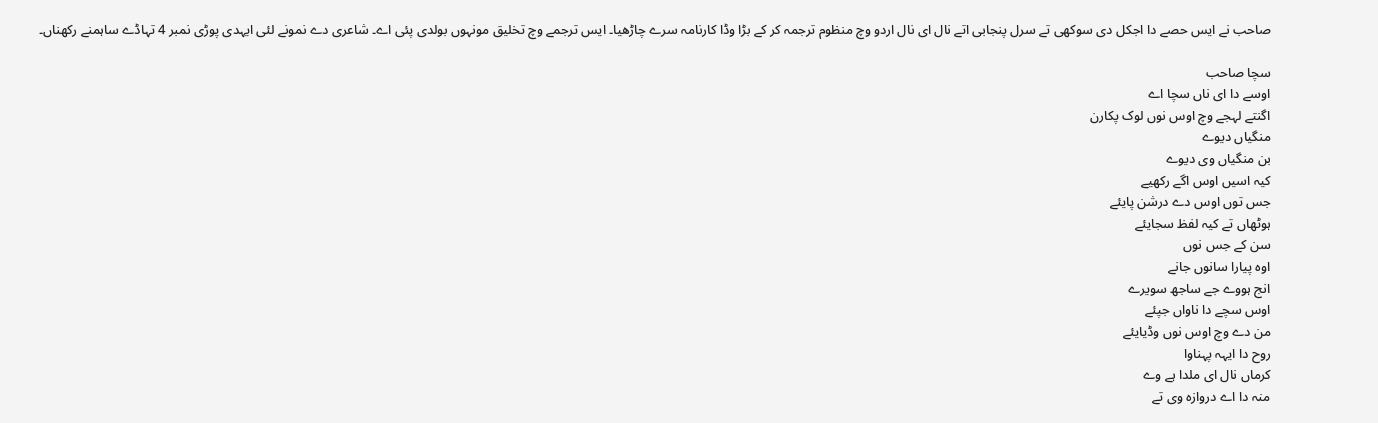صاحب نے ایس حصے دا اجکل دی سوکھی تے سرل پنجابی اتے نال ای نال اردو وچ منظوم ترجمہ کر کے بڑا وڈا کارنامہ سرے چاڑھیا۔ ایس ترجمے وچ تخلیق مونہوں بولدی پئی اے۔ شاعری دے نمونے لئی ایہدی پوڑی نمبر 4 تہاڈے ساہمنے رکھناں۔

سچا صاحب
اوسے دا ای ناں سچا اے
اگنتے لہجے وچ اوس نوں لوک پکارن
منگیاں دیوے
بن منگیاں وی دیوے
کیہ اسیں اوس اگے رکھیے
جس توں اوس دے درشن پایئے
ہوٹھاں تے کیہ لفظ سجایئے
سن کے جس نوں
اوہ پیارا سانوں جانے
انج ہووے جے ساجھ سویرے
اوس سچے دا ناواں جپئے
من دے وچ اوس نوں وڈیایئے
روح دا ایہہ پہناوا
کرماں نال ای ملدا ہے وے
منہ دا اے دروازہ وی تے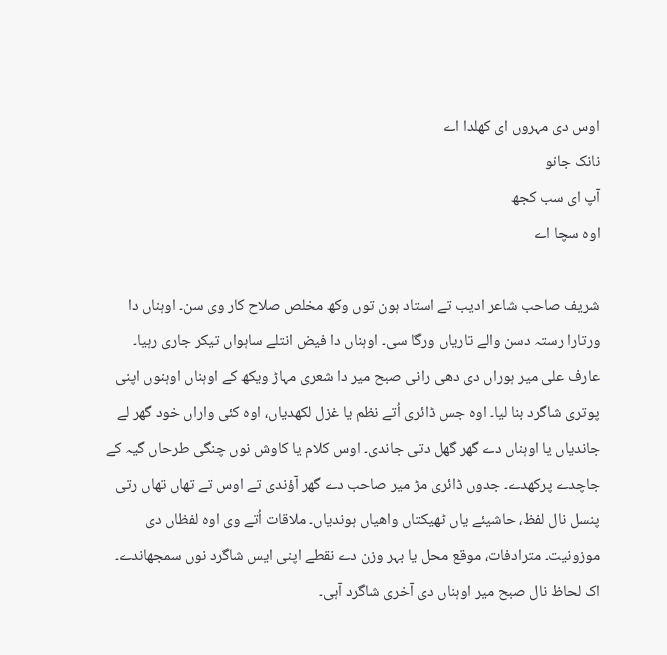اوس دی مہروں ای کھلدا اے
نانک جانو
آپ ای سب کجھ
اوہ سچا اے

شریف صاحب شاعر ادیب تے استاد ہون توں وکھ مخلص صلاح کار وی سن۔ اوہناں دا ورتارا رستہ دسن والے تاریاں ورگا سی۔ اوہناں دا فیض انتلے ساہواں تیکر جاری رہیا۔ عارف علی میر ہوراں دی دھی رانی صبح میر دا شعری مہاڑ ویکھ کے اوہناں اوہنوں اپنی پوتری شاگرد بنا لیا۔ اوہ جس ڈائری اُتے نظم یا غزل لکھدیاں، اوہ کئی واراں خود گھر لے جاندیاں یا اوہناں دے گھر گھل دتی جاندی۔ اوس کلام یا کاوش نوں چنگی طرحاں گیہ کے جاچدے پرکھدے۔ جدوں ڈائری مڑ میر صاحب دے گھر آؤندی تے اوس تے تھاں تھاں رتی پنسل نال لفظ، حاشیئے یاں ٹھیکتاں واھیاں ہوندیاں۔ ملاقات اُتے وی اوہ لفظاں دی موزونیت۔ مترادفات، موقع محل یا بہر وزن دے نقطے اپنی ایس شاگرد نوں سمجھاندے۔ اک لحاظ نال صبح میر اوہناں دی آخری شاگرد آہی۔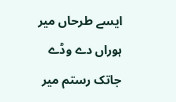ایسے طرحاں میر ہوراں دے وڈے جاتک رستم میر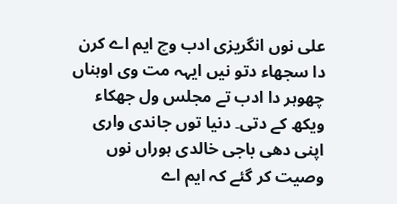علی نوں انگریزی ادب وچ ایم اے کرن دا سجھاء دتو نیں ایہہ مت وی اوہناں چھوہر دا ادب تے مجلس ول جھکاء ویکھ کے دتی۔ دنیا توں جاندی واری اپنی دھی باجی خالدی ہوراں نوں وصیت کر گئے کہ ایم اے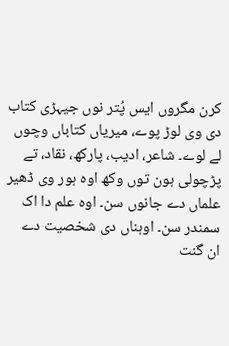کرن مگروں ایس پُتر نوں جیہڑی کتاب دی وی لوڑ پوے، میریاں کتاباں وچوں لے لوے۔ شاعر، ادیب، پارکھ، نقاد، تے پڑچولی ہون توں وکھ اوہ ہور وی ڈھیر علماں دے جانوں سن۔ اوہ علم دا اک سمندر سن۔ اوہناں دی شخصیت دے ان گنت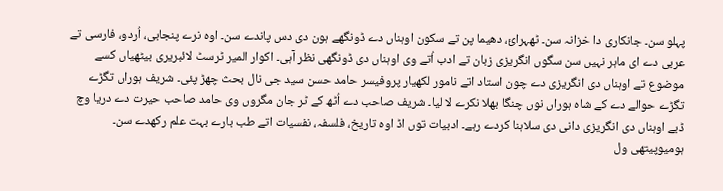پہلو سن۔ جانکاری دا خزانہ سن۔ ٹھہرائ، دھیما پن تے سکون اوہناں دے ڈونگھے ہون دی دس پاندے سن۔ اوہ نرے پنجابی، اُردو، فارسی تے عربی دے ای ماہر نہیں سن سگوں انگریزی زبان تے ادب اُتے وی اوہناں دی ڈونگھی نظر آہی۔ اکوار المیر ٹرسٹ لائبریری بیٹھیاں کسے موضوع تے اوہناں دی انگریزی دے چون استاد اتے نامور لکھیار پروفیسر حامد حسن سید جی نال بحث چھڑ پئی۔ شریف ہوراں تگڑے تگڑے حوالے دے کے شاہ ہوراں نوں چنگا بھلا نکرے لا لیا۔ شریف صاحب دے اُٹھ کے ٹر جان مگروں وی حامد صاحب حیرت دے دریا وچ ڈبے اوہناں دی انگریزی دانی دی سلاہنا کردے رہے۔ ادبیات توں اڈ اوہ تاریخ، فلسفہ، نفسیات اتے طب بارے بہت علم رکھدے سن۔ ہومیوپیتھی ول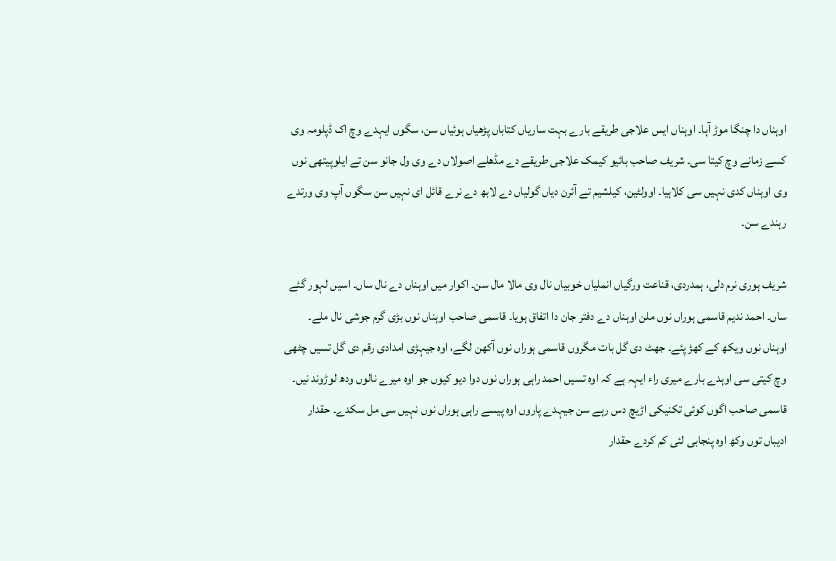اوہناں دا چنگا موڑ آہا۔ اوہناں ایس علاجی طریقے بارے بہت ساریاں کتاباں پڑھیاں ہوئیاں سن، سگوں ایہدے وچ اک ڈپلومہ وی کسے زمانے وچ کیتا سی۔ شریف صاحب بائیو کیمک علاجی طریقے دے مڈھلے اصولاں دے وی ول جانو سن تے ایلوپیتھی نوں وی اوہناں کدی نہیں سی کلاہیا۔ اوولٹین، کیلشیم تے آئرن دیاں گولیاں دے لابھ دے نرے قائل ای نہیں سن سگوں آپ وی ورتدے رہندے سن۔

شریف ہوری نرم دلی، ہمدردی، قناعت ورگیاں انملیاں خوبیاں نال وی مالا مال سن۔ اکوار میں اوہناں دے نال ساں۔ اسیں لہور گئے ساں۔ احمد ندیم قاسمی ہوراں نوں ملن اوہناں دے دفتر جان دا اتفاق ہویا۔ قاسمی صاحب اوہناں نوں بڑی گرم جوشی نال ملے۔ اوہناں نوں ویکھ کے کھڑ پئے۔ جھٹ دی گل بات مگروں قاسمی ہوراں نوں آکھن لگے، اوہ جیہڑی امدادی رقم دی گل تسیں چٹھی وچ کیتی سی اوہدے بارے میری راء ایہہ ہے کہ اوہ تسیں احمد راہی ہوراں نوں دوا دیو کیوں جو اوہ میرے نالوں ودھ لوڑوند نیں۔ قاسمی صاحب اگوں کوئی تکنیکی اڑیچ دس رہے سن جیہدے پاروں اوہ پیسے راہی ہوراں نوں نہیں سی مل سکدے۔ حقدار ادیباں توں وکھ اوہ پنجابی لئی کم کردے حقدار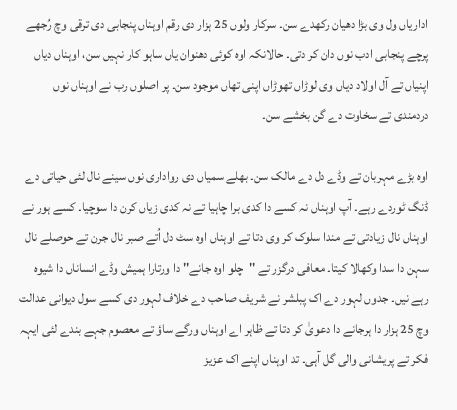اداریاں ول وی بڑا دھیان رکھدے سن۔ سرکار ولوں 25 ہزار دی رقم اوہناں پنجابی دی ترقی وچ رُجھے پرچے پنجابی ادب نوں دان کر دتی۔ حالانکہ اوہ کوئی دھنوان یاں ساہو کار نہیں سن، اوہناں دیاں اپنیاں تے آل اولاد دیاں وی لوڑاں تھوڑاں اپنی تھاں موجود سن۔ پر اصلوں رب نے اوہناں نوں دردمندی تے سخاوت دے گن بخشے سن۔

اوہ بڑے مہربان تے وڈے دل دے مالک سن۔ بھلے سمیاں دی رواداری نوں سینے نال لئی حیاتی دے ڈنگ ٹوردے رہے۔ آپ اوہناں نہ کسے دا کدی برا چاہیا تے نہ کدی زیاں کرن دا سوچیا۔ کسے ہور نے اوہناں نال زیادتی تے مندا سلوک کر وی دتا تے اوہناں اوہ سٹ دل اُتے صبر نال جرن تے حوصلے نال سہن دا سدا وکھالا کیتا۔ معافی درگزر تے ''چلو اوہ جانے'' دا ورتارا ہمیش وڈے انساناں دا شیوہ رہے نیں۔ جدوں لہور دے اک پبلشر نے شریف صاحب دے خلاف لہور دی کسے سول دیوانی عدالت وچ 25 ہزار دا ہرجانے دا دعویٰ کر دتا تے ظاہر اے اوہناں ورگے ساؤ تے معصوم جہے بندے لئی ایہہ فکر تے پریشانی والی گل آہی۔ تد اوہناں اپنے اک عزیز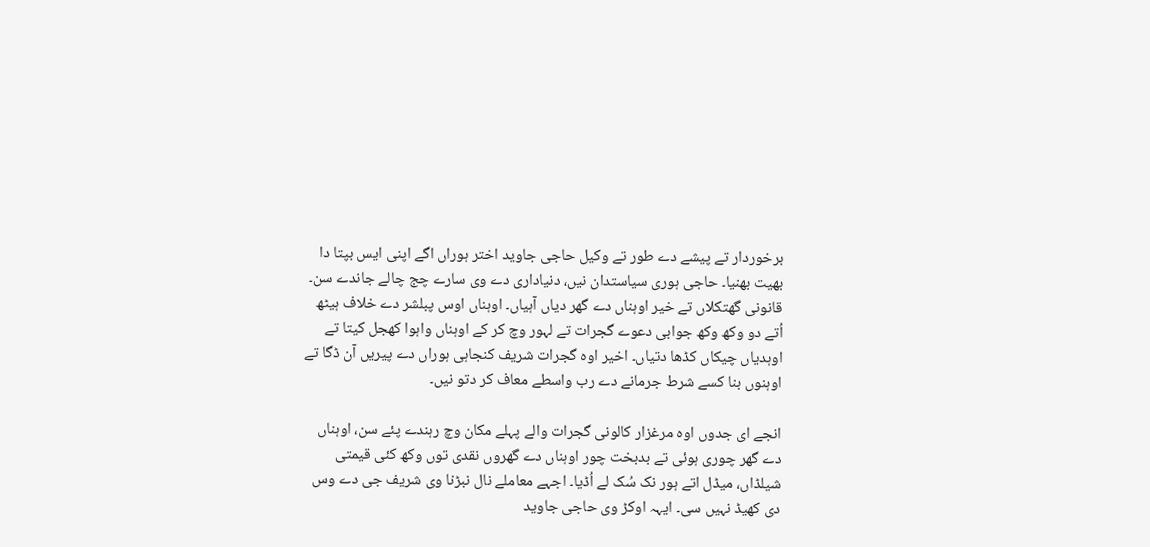برخوردار تے پیشے دے طور تے وکیل حاجی جاوید اختر ہوراں اگے اپنی ایس بپتا دا بھیت بھنیا۔ حاجی ہوری سیاستدان نیں، دنیاداری دے وی سارے چج چالے جاندے سن۔ قانونی گھتکلاں تے خیر اوہناں دے گھر دیاں آہیاں۔ اوہناں اوس پبلشر دے خلاف ہیٹھ اُتے دو وکھ وکھ جوابی دعوے گجرات تے لہور وچ کر کے اوہناں واہوا کھجل کیتا تے اوہدیاں چیکاں کڈھا دتیاں۔ اخیر اوہ گجرات شریف کنجاہی ہوراں دے پیریں آن ڈگا تے اوہنوں بنا کسے شرط جرمانے دے رب واسطے معاف کر دتو نیں۔

انجے ای جدوں اوہ مرغزار کالونی گجرات والے پہلے مکان وچ رہندے پئے سن، اوہناں دے گھر چوری ہوئی تے بدبخت چور اوہناں دے گھروں نقدی توں وکھ کئی قیمتی شیلڈاں، میڈل اتے ہور نک سُک لے اُڈیا۔ اجہے معاملے نال نبڑنا وی شریف جی دے وس دی کھیڈ نہیں سی۔ ایہہ اوکڑ وی حاجی جاوید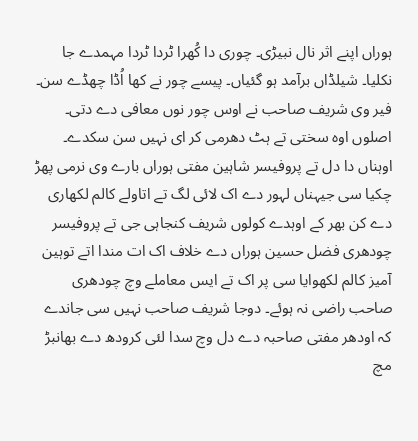ہوراں اپنے اثر نال نبیڑی۔ چوری دا کُھرا ٹردا ٹردا مہمدے جا نکلیا۔ شیلڈاں برآمد ہو گئیاں۔ پیسے چور نے کھا اُڈا چھڈے سن۔ فیر وی شریف صاحب نے اوس چور نوں معافی دے دتی۔ اصلوں اوہ سختی تے ہٹ دھرمی کر ای نہیں سن سکدے۔ اوہناں دا دل تے پروفیسر شاہین مفتی ہوراں بارے وی نرمی پھڑ چکیا سی جیہناں لہور دے اک لائی لگ تے اتاولے کالم لکھاری دے کن بھر کے اوہدے کولوں شریف کنجاہی جی تے پروفیسر چودھری فضل حسین ہوراں دے خلاف اک ات مندا اتے توہین آمیز کالم لکھوایا سی پر اک تے ایس معاملے وچ چودھری صاحب راضی نہ ہوئے۔ دوجا شریف صاحب نہیں سی جاندے کہ اودھر مفتی صاحبہ دے دل وچ سدا لئی کرودھ دے بھانبڑ مچ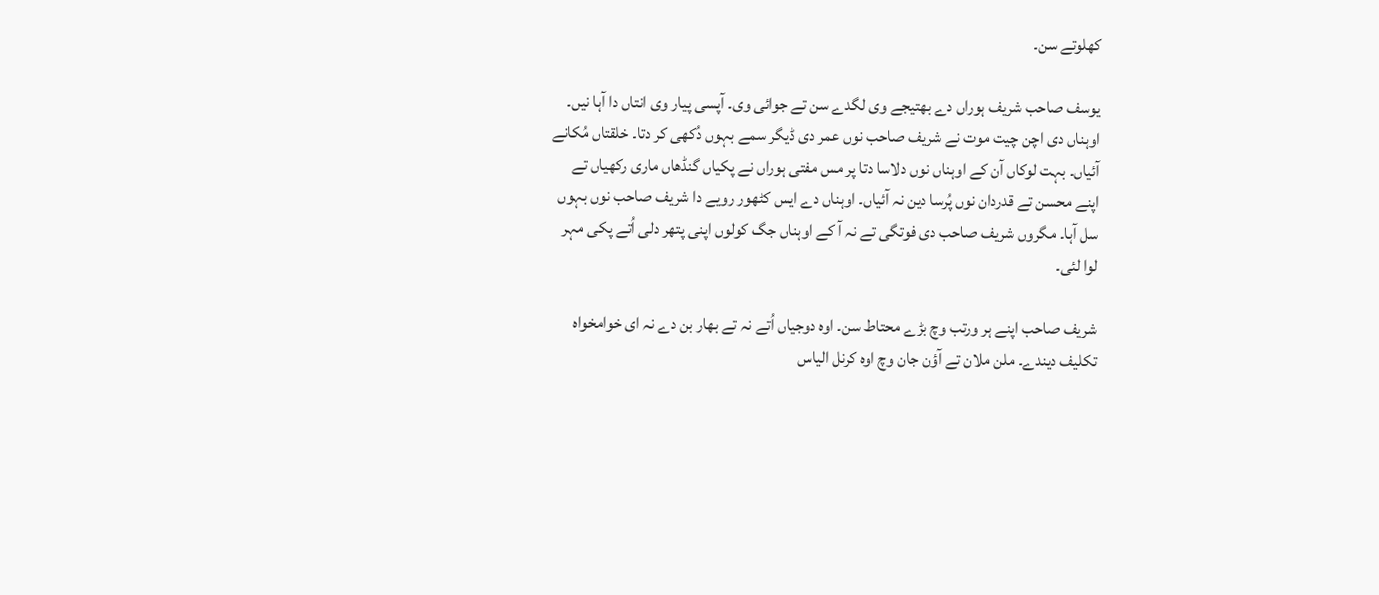کھلوتے سن۔

یوسف صاحب شریف ہوراں دے بھتیجے وی لگدے سن تے جوائی وی۔ آپسی پیار وی انتاں دا آہا نیں۔ اوہناں دی اچن چیت موت نے شریف صاحب نوں عمر دی ڈیگر سمے بہوں دُکھی کر دتا۔ خلقتاں مُکانے آئیاں۔ بہت لوکاں آن کے اوہناں نوں دلاسا دتا پر مس مفتی ہوراں نے پکیاں گنڈھاں ماری رکھیاں تے اپنے محسن تے قدردان نوں پُرسا دین نہ آئیاں۔ اوہناں دے ایس کٹھور رویے دا شریف صاحب نوں بہوں سل آہا۔ مگروں شریف صاحب دی فوتگی تے نہ آ کے اوہناں جگ کولوں اپنی پتھر دلی اُتے پکی مہر لوا لئی۔

شریف صاحب اپنے ہر ورتب وچ بڑے محتاط سن۔ اوہ دوجیاں اُتے نہ تے بھار بن دے نہ ای خوامخواہ تکلیف دیندے۔ ملن ملان تے آؤن جان وچ اوہ کرنل الیاس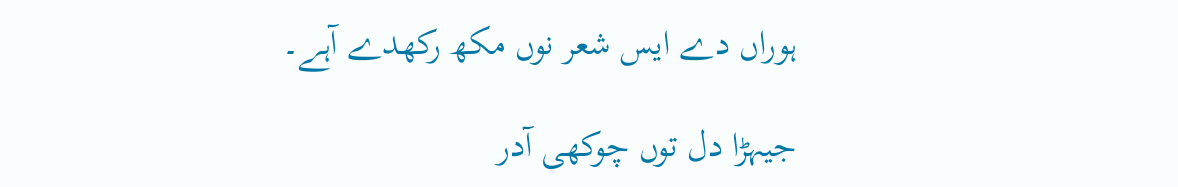ہوراں دے ایس شعر نوں مکھ رکھدے آہے۔

جیہڑا دل توں چوکھی آدر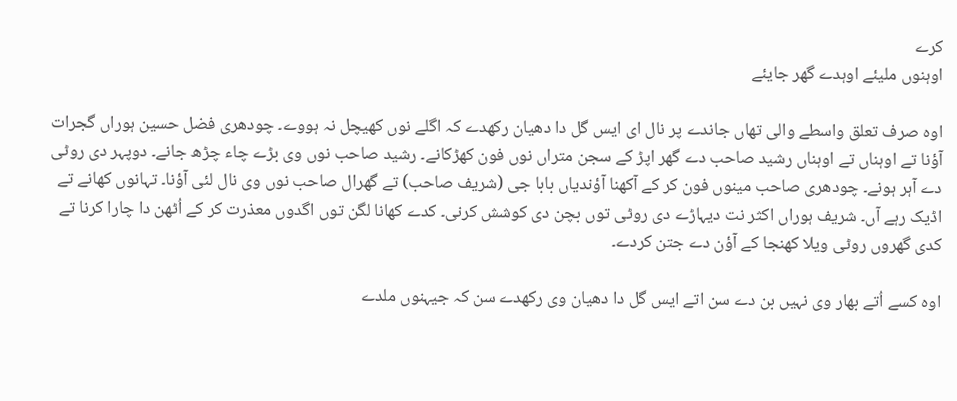کرے
اوہنوں ملیئے اوہدے گھر جایئے

اوہ صرف تعلق واسطے والی تھاں جاندے پر نال ای ایس گل دا دھیان رکھدے کہ اگلے نوں کھیچل نہ ہووے۔ چودھری فضل حسین ہوراں گجرات آؤنا تے اوہناں تے اوہناں رشید صاحب دے گھر اپڑ کے سجن متراں نوں فون کھڑکانے۔ رشید صاحب نوں وی بڑے چاء چڑھ جانے۔ دوپہر دی روٹی دے آہر ہونے۔ چودھری صاحب مینوں فون کر کے آکھنا آؤندیاں بابا جی (شریف صاحب) تے گھرال صاحب نوں وی نال لئی آؤنا۔ تہانوں کھانے تے اڈیک رہے آں۔ شریف ہوراں اکثر نت دیہاڑے دی روٹی توں بچن دی کوشش کرنی۔ کدے کھانا لگن توں اگدوں معذرت کر کے اُٹھن دا چارا کرنا تے کدی گھروں روٹی ویلا کھنجا کے آؤن دے جتن کردے۔

اوہ کسے اُتے بھار وی نہیں بن دے سن اتے ایس گل دا دھیان وی رکھدے سن کہ جیہنوں ملدے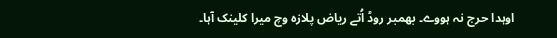اوہدا حرج نہ ہووے۔ بھمبر روڈ اُتے ریاض پلازہ وچ میرا کلینک آہا۔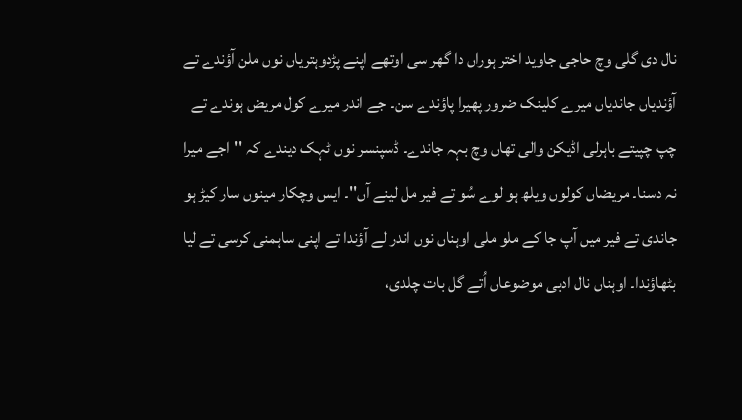نال دی گلی وچ حاجی جاوید اختر ہوراں دا گھر سی اوتھے اپنے پڑدوہتریاں نوں ملن آؤندے تے آؤندیاں جاندیاں میرے کلینک ضرور پھیرا پاؤندے سن۔ جے اندر میرے کول مریض ہوندے تے چپ چپیتے باہرلی اڈیکن والی تھاں وچ بہہ جاندے۔ ڈسپنسر نوں ٹہک دیندے کہ ''اجے میرا نہ دسنا۔ مریضاں کولوں ویلھ ہو لوے سُو تے فیر مل لینے آں''۔ ایس وچکار مینوں سار کیڑ ہو جاندی تے فیر میں آپ جا کے ملو ملی اوہناں نوں اندر لے آؤندا تے اپنی ساہمنی کرسی تے لیا بٹھاؤندا۔ اوہناں نال ادبی موضوعاں اُتے گل بات چلدی،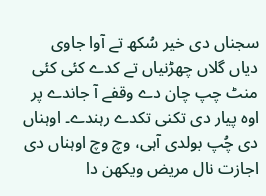سجناں دی خیر سُکھ تے آوا جاوی دیاں گلاں چھڑنیاں تے کدے کئی کئی منٹ چپ چان دے وقفے آ جاندے پر اوہ پیار دی تکنی تکدے رہندے۔ اوہناں دی چُپ بولدی آہی، وچ وچ اوہناں دی اجازت نال مریض ویکھن دا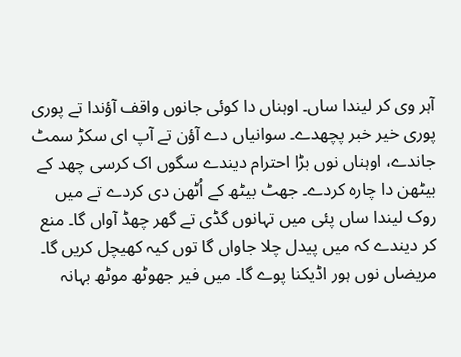آہر وی کر لیندا ساں۔ اوہناں دا کوئی جانوں واقف آؤندا تے پوری پوری خیر خبر پچھدے۔ سوانیاں دے آؤن تے آپ ای سکڑ سمٹ جاندے، اوہناں نوں بڑا احترام دیندے سگوں اک کرسی چھد کے بیٹھن دا چارہ کردے۔ جھٹ بیٹھ کے اُٹھن دی کردے تے میں روک لیندا ساں پئی میں تہانوں گڈی تے گھر چھڈ آواں گا۔ منع کر دیندے کہ میں پیدل چلا جاواں گا توں کیہ کھیچل کریں گا۔ مریضاں نوں ہور اڈیکنا پوے گا۔ میں فیر جھوٹھ موٹھ بہانہ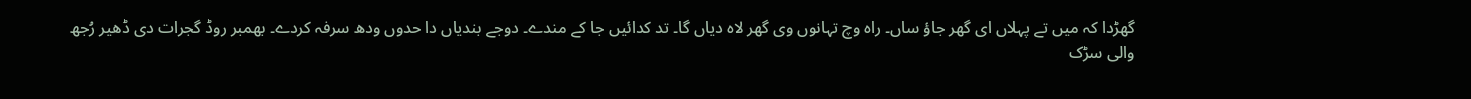گھڑدا کہ میں تے پہلاں ای گھر جاؤ ساں۔ راہ وچ تہانوں وی گھر لاہ دیاں گا۔ تد کدائیں جا کے مندے۔ دوجے بندیاں دا حدوں ودھ سرفہ کردے۔ بھمبر روڈ گجرات دی ڈھیر رُجھ والی سڑک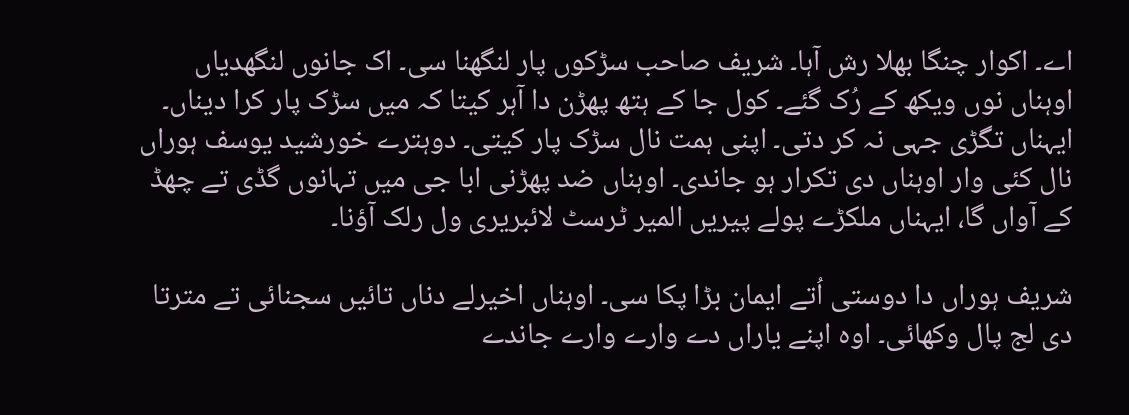اے۔ اکوار چنگا بھلا رش آہا۔ شریف صاحب سڑکوں پار لنگھنا سی۔ اک جانوں لنگھدیاں اوہناں نوں ویکھ کے رُک گئے۔ کول جا کے ہتھ پھڑن دا آہر کیتا کہ میں سڑک پار کرا دیناں۔ ایہناں تگڑی جہی نہ کر دتی۔ اپنی ہمت نال سڑک پار کیتی۔ دوہترے خورشید یوسف ہوراں نال کئی وار اوہناں دی تکرار ہو جاندی۔ اوہناں ضد پھڑنی ابا جی میں تہانوں گڈی تے چھڈ کے آواں گا، ایہناں ملکڑے پولے پیریں المیر ٹرسٹ لائبریری ول رلک آؤنا۔

شریف ہوراں دا دوستی اُتے ایمان بڑا پکا سی۔ اوہناں اخیرلے دناں تائیں سجنائی تے مترتا دی لج پال وکھائی۔ اوہ اپنے یاراں دے وارے وارے جاندے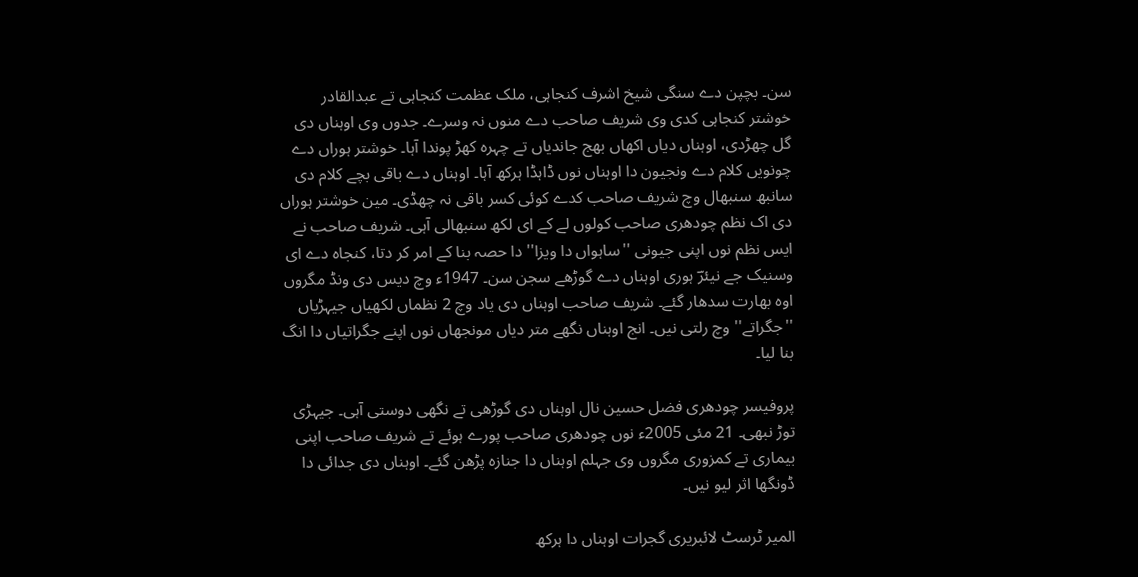سن۔ بچپن دے سنگی شیخ اشرف کنجاہی، ملک عظمت کنجاہی تے عبدالقادر خوشتر کنجاہی کدی وی شریف صاحب دے منوں نہ وسرے۔ جدوں وی اوہناں دی گل چھڑدی، اوہناں دیاں اکھاں بھج جاندیاں تے چہرہ کھڑ پوندا آہا۔ خوشتر ہوراں دے چونویں کلام دے ونجیون دا اوہناں نوں ڈاہڈا ہرکھ آہا۔ اوہناں دے باقی بچے کلام دی سانبھ سنبھال وچ شریف صاحب کدے کوئی کسر باقی نہ چھڈی۔ مین خوشتر ہوراں دی اک نظم چودھری صاحب کولوں لے کے ای لکھ سنبھالی آہی۔ شریف صاحب نے ایس نظم نوں اپنی جیونی ''ساہواں دا ویزا'' دا حصہ بنا کے امر کر دتا، کنجاہ دے ای وسنیک جے نیئرؔ ہوری اوہناں دے گوڑھے سجن سن۔ 1947ء وچ دیس دی ونڈ مگروں اوہ بھارت سدھار گئے۔ شریف صاحب اوہناں دی یاد وچ 2 نظماں لکھیاں جیہڑیاں ''جگراتے'' وچ رلتی نیں۔ انج اوہناں نگھے متر دیاں مونجھاں نوں اپنے جگراتیاں دا انگ بنا لیا۔

پروفیسر چودھری فضل حسین نال اوہناں دی گوڑھی تے نگھی دوستی آہی۔ جیہڑی توڑ نبھی۔ 21 مئی 2005ء نوں چودھری صاحب پورے ہوئے تے شریف صاحب اپنی بیماری تے کمزوری مگروں وی جہلم اوہناں دا جنازہ پڑھن گئے۔ اوہناں دی جدائی دا ڈونگھا اثر لیو نیں۔

المیر ٹرسٹ لائبریری گجرات اوہناں دا ہرکھ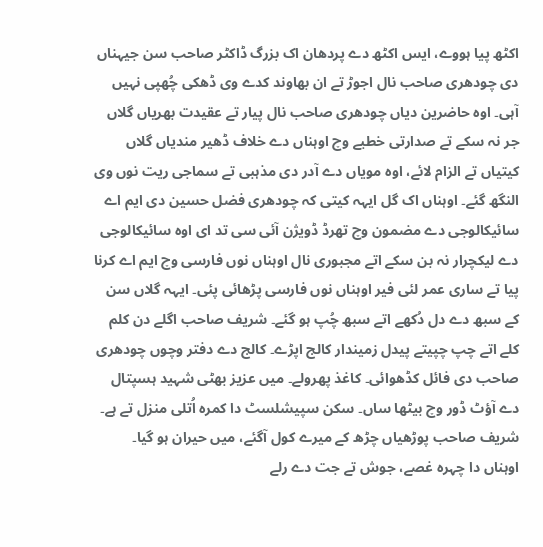اکٹھ پیا ہووے، ایس اکٹھ دے پردھان اک بزرگ ڈاکٹر صاحب سن جیہناں دی چودھری صاحب نال اجوڑ تے ان بھاوند کدے وی ڈھکی چُھپی نہیں آہی۔ اوہ حاضرین دیاں چودھری صاحب نال پیار تے عقیدت بھریاں گلاں جر نہ سکے تے صدارتی خطبے وچ اوہناں دے خلاف ڈھیر مندیاں گلاں کیتیاں تے الزام لائے، اوہ مویاں دے آدر دی مذہبی تے سماجی ریت نوں وی النگھ گئے۔ اوہناں اک گل ایہہ کیتی کہ چودھری فضل حسین دی ایم اے سائیکالوجی دے مضمون وچ تھرڈ ڈویژن آئی سی تد ای اوہ سائیکالوجی دے لیکچرار نہ بن سکے اتے مجبوری نال اوہناں نوں فارسی وچ ایم اے کرنا پیا تے ساری عمر لئی فیر اوہناں نوں فارسی پڑھائی پئی۔ ایہہ گلاں سن کے سبھ دے دل دُکھے اتے سبھ چُپ ہو گئے۔ شریف صاحب اگلے دن کلم کلے اتے چپ چپیتے پیدل زمیندار کالج اپڑے۔ کالج دے دفتر وچوں چودھری صاحب دی فائل کڈھوائی۔ کاغذ پھرولے۔ میں عزیز بھٹی شہید ہسپتال دے آؤٹ ڈور وچ بیٹھا ساں۔ سکن سپیشلسٹ دا کمرہ اُتلی منزل تے ہے۔ شریف صاحب پوڑھیاں چڑھ کے میرے کول آگئے، میں حیران ہو گیا۔ اوہناں دا چہرہ غصے، جوش تے جت دے رلے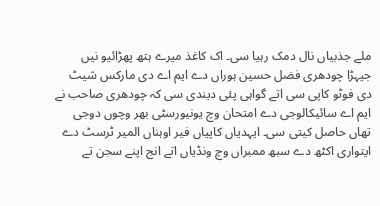ملے جذبیاں نال دمک رہیا سی۔ اک کاغذ میرے ہتھ پھڑائیو نیں جیہڑا چودھری فضل حسین ہوراں دے ایم اے دی مارکس شیٹ دی فوٹو کاپی سی اتے گواہی پئی دیندی سی کہ چودھری صاحب نے ایم اے سائیکالوجی دے امتحان وچ یونیورسٹی بھر وچوں دوجی تھاں حاصل کیتی سی۔ ایہدیاں کاپیاں فیر اوہناں المیر ٹرسٹ دے ایتواری اکٹھ دے سبھ ممبراں وچ ونڈیاں اتے انج اپنے سجن تے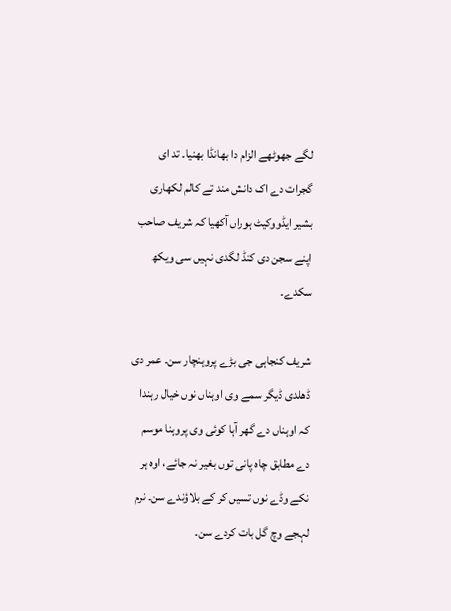لگے جھوٹھے الزام دا بھانڈا بھنیا۔ تد ای گجرات دے اک دانش مند تے کالم لکھاری بشیر ایڈووکیٹ ہوراں آکھیا کہ شریف صاحب اپنے سجن دی کنڈ لگدی نہیں سی ویکھ سکدے۔

شریف کنجاہی جی بڑے پروہنچار سن۔ عمر دی ڈھلدی ڈیگر سمے وی اوہناں نوں خیال رہندا کہ اوہناں دے گھر آہا کوئی وی پروہنا موسم دے مطابق چاہ پانی توں بغیر نہ جائے، اوہ ہر نکے وڈے نوں تسیں کر کے بلاؤندے سن۔ نرم لہجے وچ گل بات کردے سن۔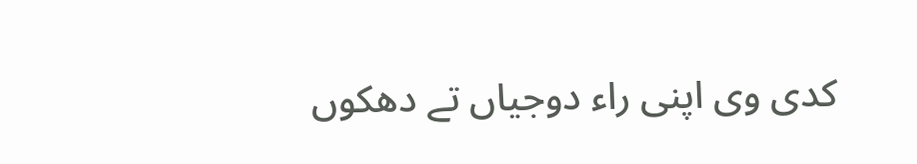کدی وی اپنی راء دوجیاں تے دھکوں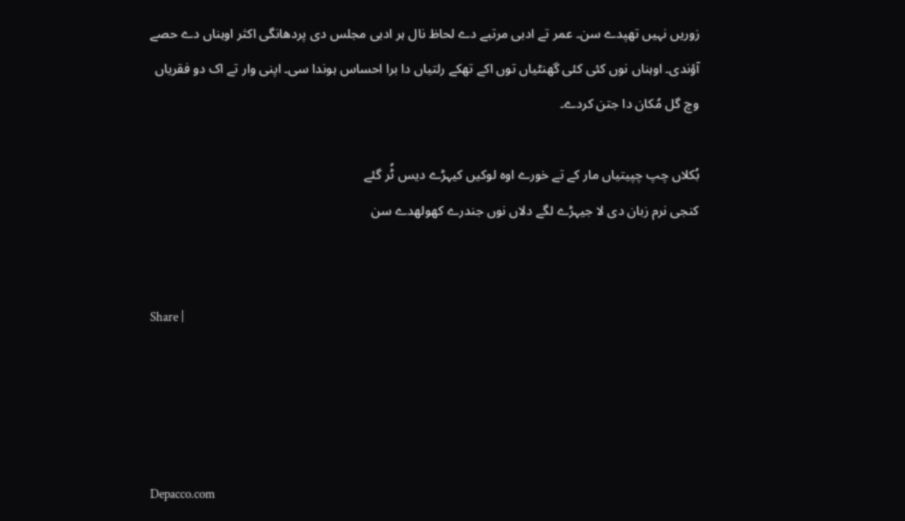زوریں نہیں تھپدے سن۔ عمر تے ادبی مرتبے دے لحاظ نال ہر ادبی مجلس دی پردھانگی اکثر اوہناں دے حصے آؤندی۔ اوہناں نوں کئی کئی گھنٹیاں توں اکے تھکے رلتیاں دا برا احساس ہوندا سی۔ اپنی وار تے اک دو فقریاں وچ گل مُکان دا جتن کردے۔

بُکلاں چپ چپیتیاں مار کے تے خورے اوہ لوکیں کیہڑے دیس ٹُر گئے
کنجی نرم زبان دی لا جیہڑے لگے دلاں نوں جندرے کھولھدے سن


Share |




Depacco.com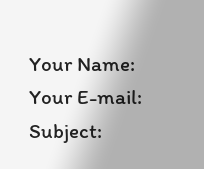Your Name:
Your E-mail:
Subject: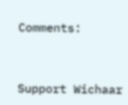Comments:


Support Wichaar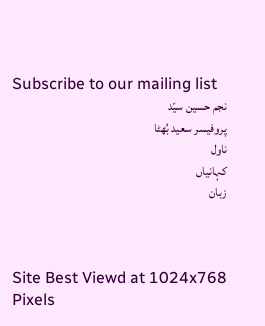Subscribe to our mailing list
نجم حسین سیّد
پروفیسر سعید بُھٹا
ناول
کہانیاں
زبان



Site Best Viewd at 1024x768 Pixels